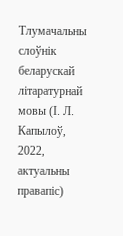Тлумачальны слоўнік беларускай літаратурнай мовы (І. Л. Капылоў, 2022, актуальны правапіс)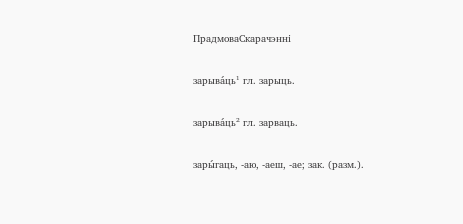ПрадмоваСкарачэнні

зарыва́ць¹ гл. зарыць.

зарыва́ць² гл. зарваць.

зары́гаць, -аю, -аеш, -ае; зак. (разм.).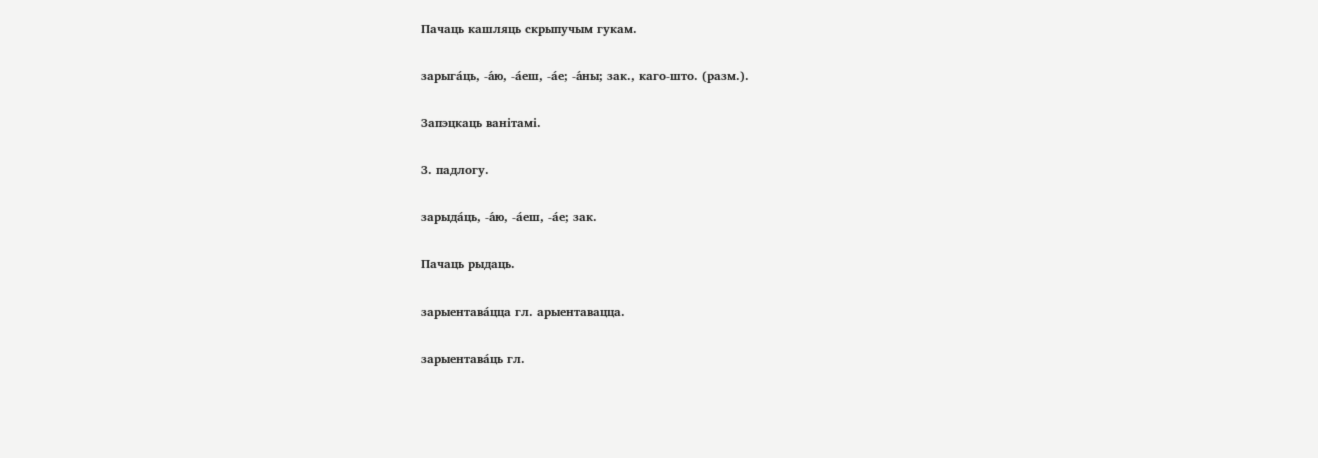Пачаць кашляць скрыпучым гукам.

зарыга́ць, -а́ю, -а́еш, -а́е; -а́ны; зак., каго-што. (разм.).

Запэцкаць ванітамі.

З. падлогу.

зарыда́ць, -а́ю, -а́еш, -а́е; зак.

Пачаць рыдаць.

зарыентава́цца гл. арыентавацца.

зарыентава́ць гл.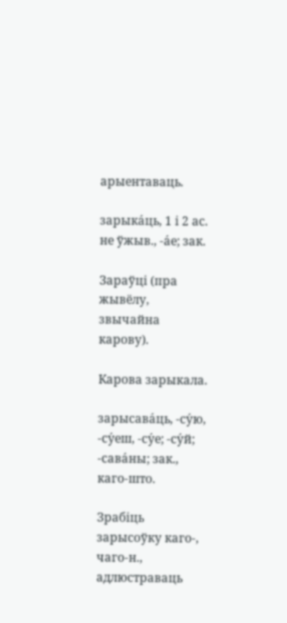арыентаваць.

зарыка́ць, 1 і 2 ас. не ўжыв., -а́е; зак.

Зараўці (пра жывёлу, звычайна карову).

Карова зарыкала.

зарысава́ць, -су́ю, -су́еш, -су́е; -су́й; -сава́ны; зак., каго-што.

Зрабіць зарысоўку каго-, чаго-н., адлюстраваць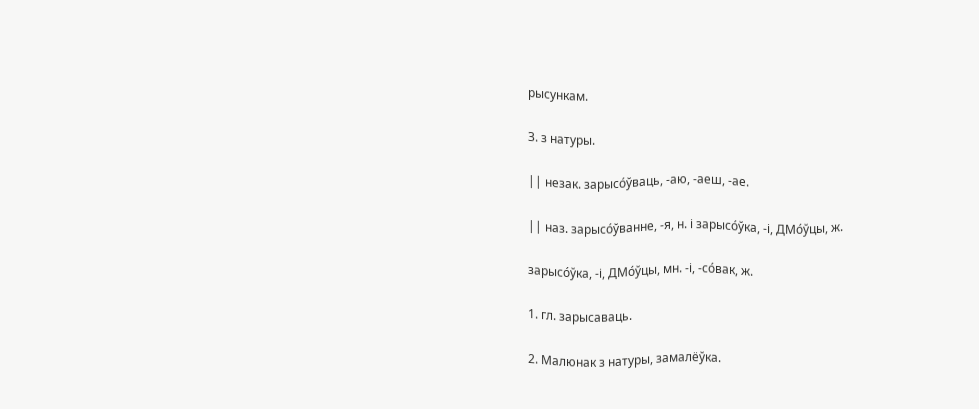рысункам.

З. з натуры.

|| незак. зарысо́ўваць, -аю, -аеш, -ае.

|| наз. зарысо́ўванне, -я, н. і зарысо́ўка, -і, ДМо́ўцы, ж.

зарысо́ўка, -і, ДМо́ўцы, мн. -і, -со́вак, ж.

1. гл. зарысаваць.

2. Малюнак з натуры, замалёўка.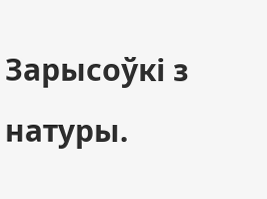Зарысоўкі з натуры.